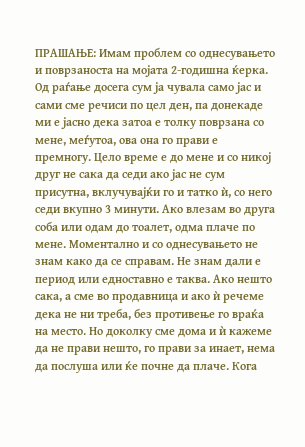ПРАШАЊЕ: Имам проблем со однесувањето и поврзаноста на мојата 2-годишна ќерка. Од раѓање досега сум ја чувала само јас и сами сме речиси по цел ден, па донекаде ми е јасно дека затоа е толку поврзана со мене, меѓутоа, ова она го прави е премногу. Цело време е до мене и со никој друг не сака да седи ако јас не сум присутна, вклучувајќи го и татко ѝ, со него седи вкупно 3 минути. Ако влезам во друга соба или одам до тоалет, одма плаче по мене. Моментално и со однесувањето не знам како да се справам. Не знам дали е период или едноставно е таква. Ако нешто сака, а сме во продавница и ако ѝ речеме дека не ни треба, без противење го враќа на место. Но доколку сме дома и ѝ кажеме да не прави нешто, го прави за инает, нема да послуша или ќе почне да плаче. Кога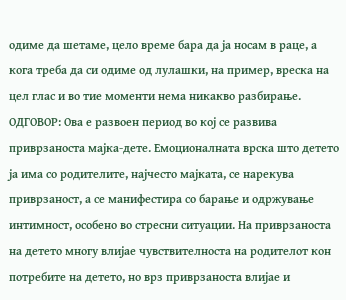одиме да шетаме, цело време бара да ја носам в раце, а кога треба да си одиме од лулашки, на пример, вреска на цел глас и во тие моменти нема никакво разбирање.
ОДГОВОР: Ова е развоен период во кој се развива приврзаноста мајка-дете. Емоционалната врска што детето ја има со родителите, најчесто мајката, се нарекува приврзаност, а се манифестира со барање и одржување интимност, особено во стресни ситуации. На приврзаноста на детето многу влијае чувствителноста на родителот кон потребите на детето, но врз приврзаноста влијае и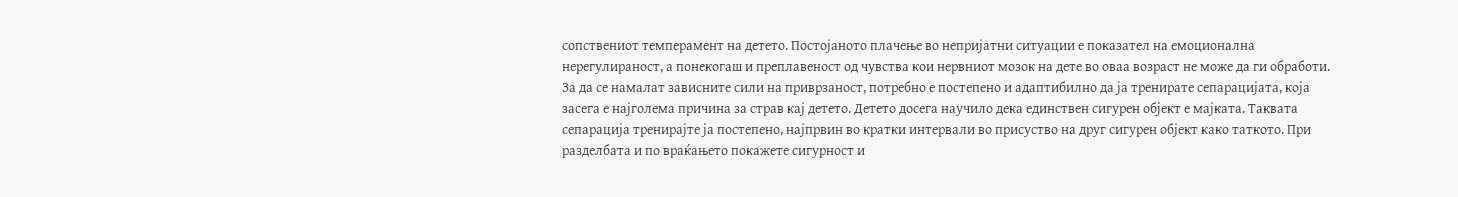сопствениот темперамент на детето. Постојаното плачење во непријатни ситуации е показател на емоционална нерегулираност, а понекогаш и преплавеност од чувства кои нервниот мозок на дете во оваа возраст не може да ги обработи.
За да се намалат зависните сили на приврзаност, потребно е постепено и адаптибилно да ја тренирате сепарацијата, која засега е најголема причина за страв кај детето. Детето досега научило дека единствен сигурен објект е мајката. Таквата сепарација тренирајте ја постепено, најпрвин во кратки интервали во присуство на друг сигурен објект како таткото. При разделбата и по враќањето покажете сигурност и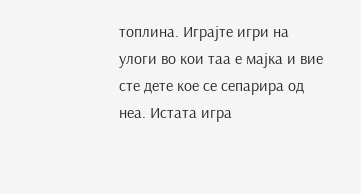топлина. Играјте игри на улоги во кои таа е мајка и вие сте дете кое се сепарира од неа. Истата игра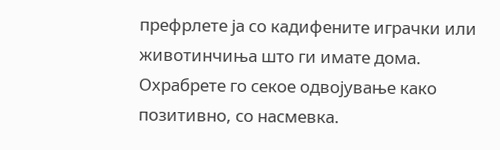префрлете ја со кадифените играчки или животинчиња што ги имате дома. Охрабрете го секое одвојување како позитивно, со насмевка.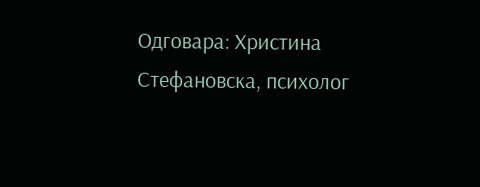Одговара: Христина Стефановска, психолог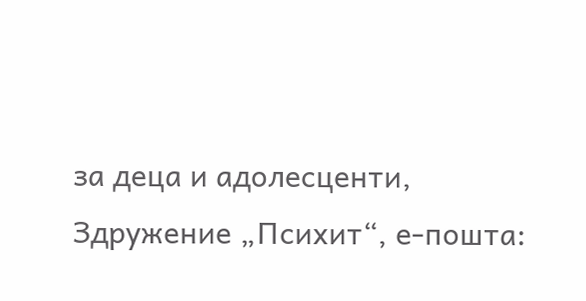за деца и адолесценти, Здружение „Психит“, е-пошта: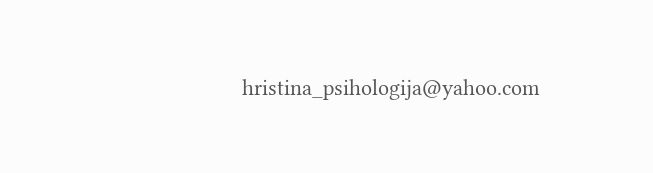hristina_psihologija@yahoo.com